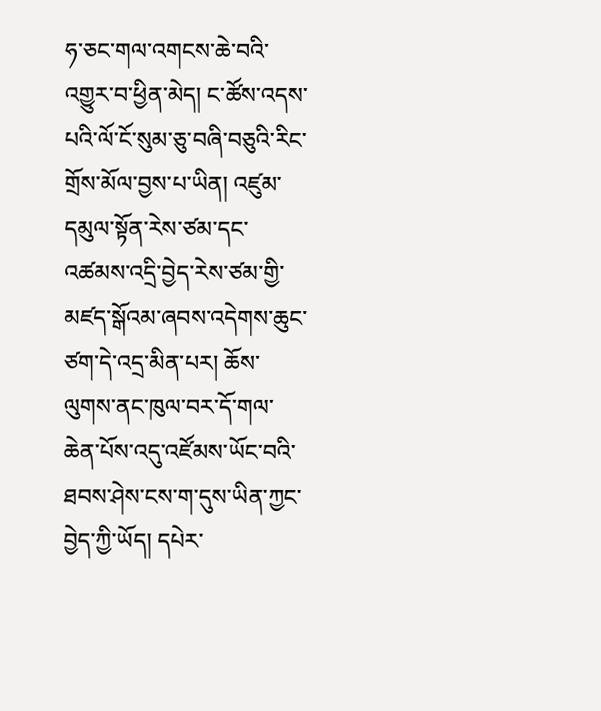ཧ་ཅང་གལ་འགངས་ཆེ་བའི་འགྱུར་བ་ཕྱིན་མེད། ང་ཚོས་འདས་པའི་ལོ་ངོ་སུམ་ཅུ་བཞི་བཅུའི་རིང་གྲོས་མོལ་བྱས་པ་ཡིན། འཛུམ་དམུལ་སྟོན་རེས་ཙམ་དང་འཚམས་འདྲི་བྱེད་རེས་ཙམ་གྱི་མཛད་སྒོའམ་ཞབས་འདེགས་ཆུང་ཙག་དེ་འདྲ་མིན་པར། ཆོས་ལུགས་ནང་ཁུལ་བར་དོ་གལ་ཆེན་པོས་འདུ་འཛོམས་ཡོང་བའི་ཐབས་ཤེས་ངས་ག་དུས་ཡིན་ཀྱང་བྱེད་ཀྱི་ཡོད། དཔེར་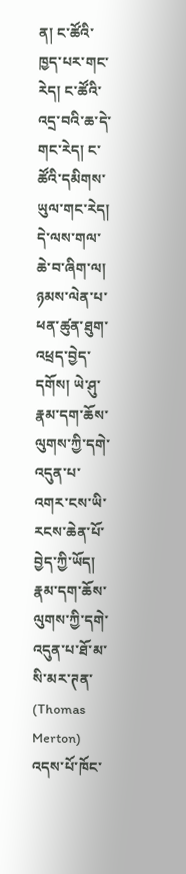ན། ང་ཚོའི་ཁྱད་པར་གང་རེད། ང་ཚོའི་འདྲ་བའི་ཆ་དེ་གང་རེད། ང་ཚོའི་དམིགས་ཡུལ་གང་རེད། དེ་ལས་གལ་ཆེ་བ་ཞིག་ལ། ཉམས་ལེན་པ་ཕན་ཚུན་ཐུག་འཕྲད་བྱེད་དགོས། ཡེ་ཤུ་རྣམ་དག་ཆོས་ལུགས་ཀྱི་དགེ་འདུན་པ་འགར་ངས་ཡི་རངས་ཆེན་པོ་བྱེད་ཀྱི་ཡོད། རྣམ་དག་ཆོས་ལུགས་ཀྱི་དགེ་འདུན་པ་ཐོ་མ་སི་མར་ཊན་ (Thomas Merton) འདས་པོ་ཁོང་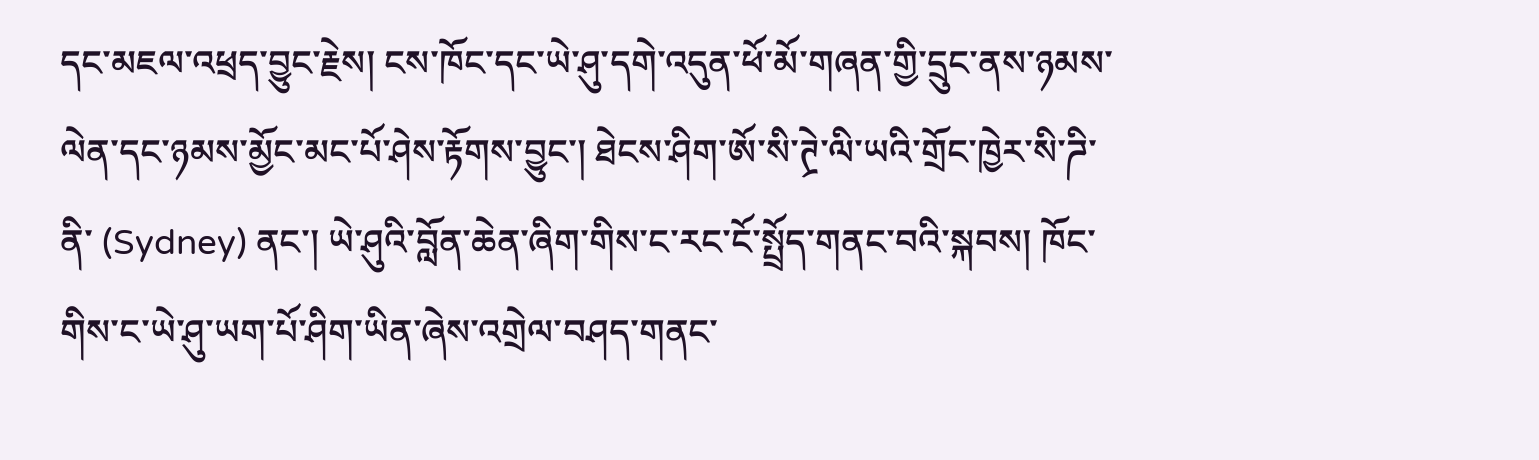དང་མཇལ་འཕྲད་བྱུང་རྗེས། ངས་ཁོང་དང་ཡེ་ཤུ་དགེ་འདུན་ཕོ་མོ་གཞན་གྱི་དྲུང་ནས་ཉམས་ལེན་དང་ཉམས་མྱོང་མང་པོ་ཤེས་རྟོགས་བྱུང་། ཐེངས་ཤིག་ཨོ་སི་ཊྲེ་ལི་ཡའི་གྲོང་ཁྱེར་སི་ཌི་ནི་ (Sydney) ནང་། ཡེ་ཤུའི་བློན་ཆེན་ཞིག་གིས་ང་རང་ངོ་སྤྲོད་གནང་བའི་སྐབས། ཁོང་གིས་ང་ཡེ་ཤུ་ཡག་པོ་ཤིག་ཡིན་ཞེས་འགྲེལ་བཤད་གནང་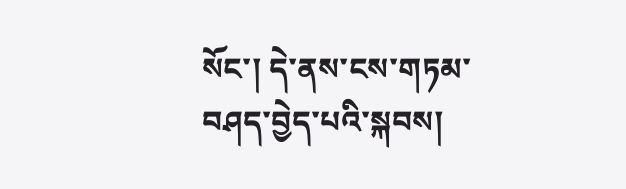སོང་། དེ་ནས་ངས་གཏམ་བཤད་བྱེད་པའི་སྐབས།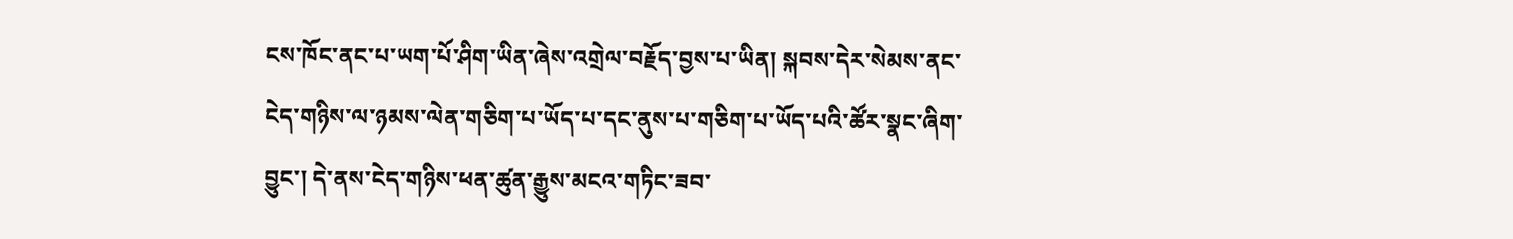ངས་ཁོང་ནང་པ་ཡག་པོ་ཤིག་ཡིན་ཞེས་འགྲེལ་བརྗོད་བྱས་པ་ཡིན། སྐབས་དེར་སེམས་ནང་ངེད་གཉིས་ལ་ཉམས་ལེན་གཅིག་པ་ཡོད་པ་དང་ནུས་པ་གཅིག་པ་ཡོད་པའི་ཚོར་སྣང་ཞིག་བྱུང་། དེ་ནས་ངེད་གཉིས་ཕན་ཚུན་རྒྱུས་མངའ་གཏིང་ཟབ་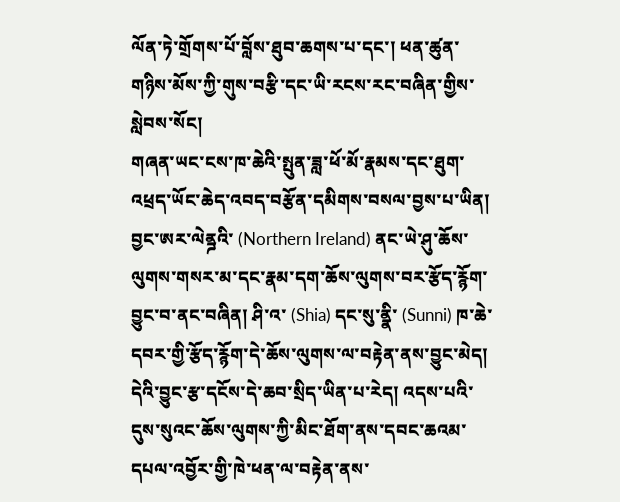ལོན་ཏེ་གྲོགས་པོ་བློས་ཐུབ་ཆགས་པ་དང་། ཕན་ཚུན་གཉིས་མོས་ཀྱི་གུས་བརྩི་དང་ཡི་རངས་རང་བཞིན་གྱིས་སླེབས་སོང།
གཞན་ཡང་ངས་ཁ་ཆེའི་སྤུན་ཟླ་ཕོ་མོ་རྣམས་དང་ཐུག་འཕྲད་ཡོང་ཆེད་འབད་བརྩོན་དམིགས་བསལ་བྱས་པ་ཡིན། བྱང་ཨར་ལེནྜའི་ (Northern Ireland) ནང་ཡེ་ཤུ་ཆོས་ལུགས་གསར་མ་དང་རྣམ་དག་ཆོས་ལུགས་བར་རྩོད་རྙོག་བྱུང་བ་ནང་བཞིན། ཤི་འ་ (Shia) དང་སུ་ནྣི་ (Sunni) ཁ་ཆེ་དབར་གྱི་རྩོད་རྙོག་དེ་ཆོས་ལུགས་ལ་བརྟེན་ནས་བྱུང་མེད། དེའི་བྱུང་རྩ་དངོས་དེ་ཆབ་སྲིད་ཡིན་པ་རེད། འདས་པའི་དུས་སུའང་ཆོས་ལུགས་ཀྱི་མིང་ཐོག་ནས་དབང་ཆའམ་དཔལ་འབྱོར་གྱི་ཁེ་ཕན་ལ་བརྟེན་ནས་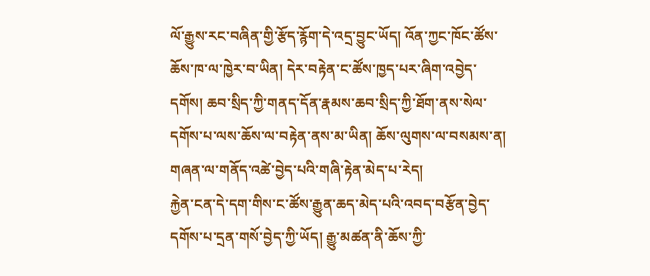ལོ་རྒྱུས་རང་བཞིན་གྱི་རྩོད་རྙོག་དེ་འདྲ་བྱུང་ཡོད། འོན་ཀྱང་ཁོང་ཚོས་ཆོས་ཁ་ལ་ཁྱེར་བ་ཡིན། དེར་བརྟེན་ང་ཚོས་ཁྱད་པར་ཞིག་འབྱེད་དགོས། ཆབ་སྲིད་ཀྱི་གནད་དོན་རྣམས་ཆབ་སྲིད་ཀྱི་ཐོག་ནས་སེལ་དགོས་པ་ལས་ཆོས་ལ་བརྟེན་ནས་མ་ཡིན། ཆོས་ལུགས་ལ་བསམས་ན། གཞན་ལ་གནོད་འཚེ་བྱེད་པའི་གཞི་རྟེན་མེད་པ་རེད།
རྐྱེན་ངན་དེ་དག་གིས་ང་ཚོས་རྒྱུན་ཆད་མེད་པའི་འབད་བརྩོན་བྱེད་དགོས་པ་དྲན་གསོ་བྱེད་ཀྱི་ཡོད། རྒྱུ་མཚན་ནི་ཆོས་ཀྱི་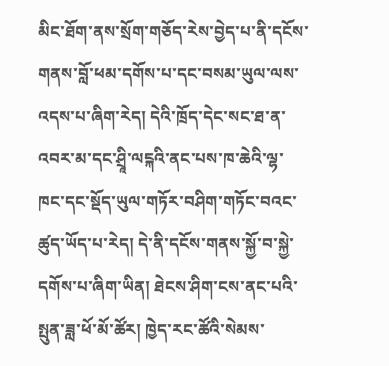མིང་ཐོག་ནས་སྲོག་གཅོད་རེས་བྱེད་པ་ནི་དངོས་གནས་བློ་ཕམ་དགོས་པ་དང་བསམ་ཡུལ་ལས་འདས་པ་ཞིག་རེད། དེའི་ཁྲོད་དེང་སང་ཐ་ན་འབར་མ་དང་ཤྲཱི་ལངྐའི་ནང་པས་ཁ་ཆེའི་ལྷ་ཁང་དང་སྡོད་ཡུལ་གཏོར་བཤིག་གཏོང་བའང་ཚུད་ཡོད་པ་རེད། དེ་ནི་དངོས་གནས་སྐྱོ་བ་སྐྱེ་དགོས་པ་ཞིག་ཡིན། ཐེངས་ཤིག་ངས་ནང་པའི་སྤུན་ཟླ་ཕོ་མོ་ཚོར། ཁྱེད་རང་ཚོའི་སེམས་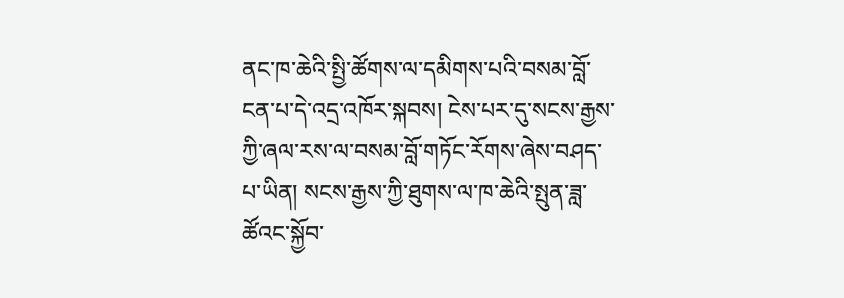ནང་ཁ་ཆེའི་སྤྱི་ཚོགས་ལ་དམིགས་པའི་བསམ་བློ་ངན་པ་དེ་འདྲ་འཁོར་སྐབས། ངེས་པར་དུ་སངས་རྒྱས་ཀྱི་ཞལ་རས་ལ་བསམ་བློ་གཏོང་རོགས་ཞེས་བཤད་པ་ཡིན། སངས་རྒྱས་ཀྱི་ཐུགས་ལ་ཁ་ཆེའི་སྤུན་ཟླ་ཚོའང་སྐྱོབ་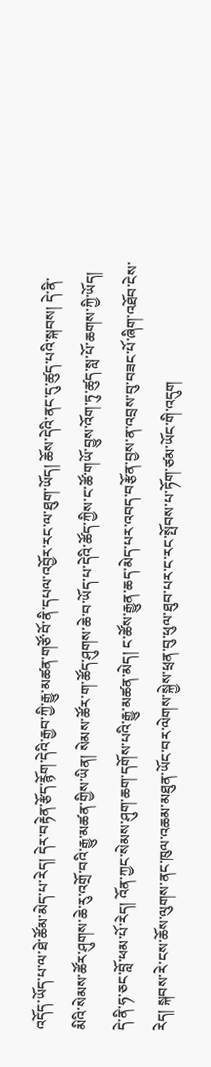འདོད་ཡོད་པ་ལ་ཐེ་ཚོམ་མེད་པ་རེད། དེར་བརྟེན་རྩོད་རྙོག་དེའི་རྒྱབ་ཀྱི་རྒྱུ་མཚན་གཙོ་བོ་ནི་དཔལ་འབྱོར་རང་ལ་ཐུག་ཡོད། ཆོས་དེའི་ནང་དུ་ཚུད་པའི་སྐབས། དེ་ནི་མིའི་སེམས་ཚོར་ཤུགས་ཆེ་རུ་འགྲོ་བའི་རྒྱུ་མཚན་གྱིས་ཡིན། སེམས་ཚོར་ག་ཚོད་ཤུགས་ཆེ་བ་ཡོད་པ་དེའི་ཚོད་ཀྱིས་ང་ཚོ་གཡོ་བྱུས་འོག་ཏུ་ཚུད་སླ་པོ་ཆགས་ཀྱི་ཡོད། དེ་ནི་ཧ་ཅང་བློ་ཕམ་པོ་རེད། འོན་ཀྱང་སེམས་ཤུག་ཆག་དགོས་པའི་རྒྱུ་མཚན་མེད། ང་ཚོས་རྒྱུན་ཆད་མེད་པར་འབད་བརྩོན་བྱས་ན་འབྲས་བུ་བཟང་པོ་ཞིག་འཐོབ་ངེས་རེད། སྐབས་རེ་ངས་ཆོས་ལུགས་ནང་ཁུལ་འཆམ་མཐུན་ཡོང་བར་ལེགས་སྐྱེས་ཕྲན་བུ་ཕུལ་ཐུབ་པར་ང་རང་སྤོབས་པ་ཏོག་ཙམ་ཡོང་གི་འདུག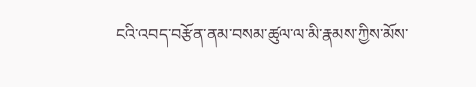ངའི་འབད་བརྩོན་ནམ་བསམ་ཚུལ་ལ་མི་རྣམས་ཀྱིས་མོས་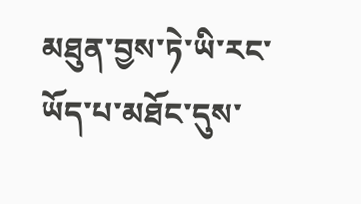མཐུན་བྱས་ཏེ་ཡི་རང་ཡོད་པ་མཐོང་དུས་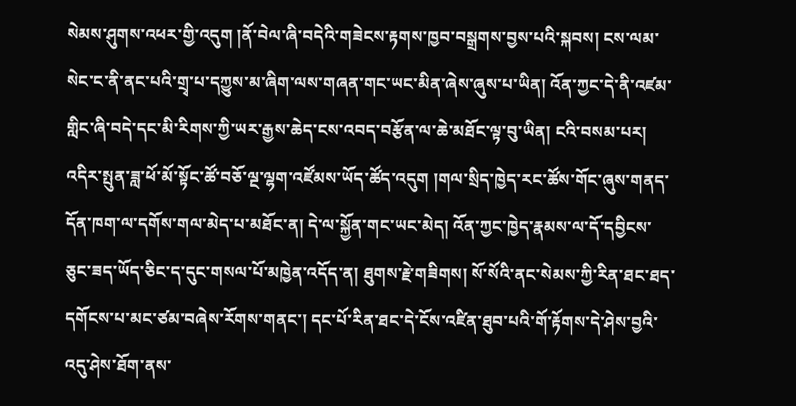སེམས་ཤུགས་འཕར་གྱི་འདུག །ནོ་བེལ་ཞི་བདེའི་གཟེངས་རྟགས་ཁྱབ་བསྒྲགས་བྱས་པའི་སྐབས། ངས་ལམ་སེང་ང་ནི་ནང་པའི་གྲྭ་པ་དཀྱུས་མ་ཞིག་ལས་གཞན་གང་ཡང་མིན་ཞེས་ཞུས་པ་ཡིན། འོན་ཀྱང་དེ་ནི་འཛམ་གླིང་ཞི་བདེ་དང་མི་རིགས་ཀྱི་ཡར་རྒྱས་ཆེད་ངས་འབད་བརྩོན་ལ་ཆེ་མཐོང་ལྟ་བུ་ཡིན། ངའི་བསམ་པར། འདིར་སྤུན་ཟླ་ཕོ་མོ་སྟོང་ཚོ་བཅོ་ལྔ་ལྷག་འཛོམས་ཡོད་ཚོད་འདུག །གལ་སྲིད་ཁྱེད་རང་ཚོས་གོང་ཞུས་གནད་དོན་ཁག་ལ་དགོས་གལ་མེད་པ་མཐོང་ན། དེ་ལ་སྐྱོན་གང་ཡང་མེད། འོན་ཀྱང་ཁྱེད་རྣམས་ལ་དོ་དབྱིངས་ཅུང་ཟད་ཡོད་ཅིང་ད་དུང་གསལ་པོ་མཁྱེན་འདོད་ན། ཐུགས་རྗེ་གཟིགས། སོ་སོའི་ནང་སེམས་ཀྱི་རིན་ཐང་ཐད་དགོངས་པ་མང་ཙམ་བཞེས་རོགས་གནང་། དང་པོ་རིན་ཐང་དེ་ངོས་འཛིན་ཐུབ་པའི་གོ་རྟོགས་དེ་ཤེས་བྱའི་འདུ་ཤེས་ཐོག་ནས་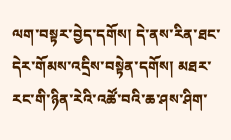ལག་བསྟར་བྱེད་དགོས། དེ་ནས་རིན་ཐང་དེར་གོམས་འདྲིས་བསྟེན་དགོས། མཐར་རང་གི་ཉིན་རེའི་འཚོ་བའི་ཆ་ཤས་ཤིག་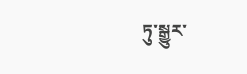ཏུ་སྒྱུར་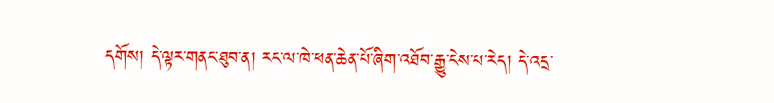དགོས། དེ་ལྟར་གནང་ཐུབ་ན། རང་ལ་ཁེ་ཕན་ཆེན་པོ་ཞིག་འཐོབ་རྒྱུ་ངེས་པ་རེད། དེ་འདྲ་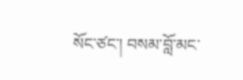སོང་ཙང་། བསམ་བློ་མང་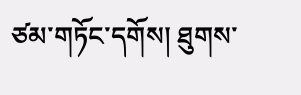ཙམ་གཏོང་དགོས། ཐུགས་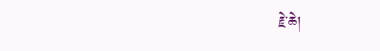རྗེ་ཆེ།